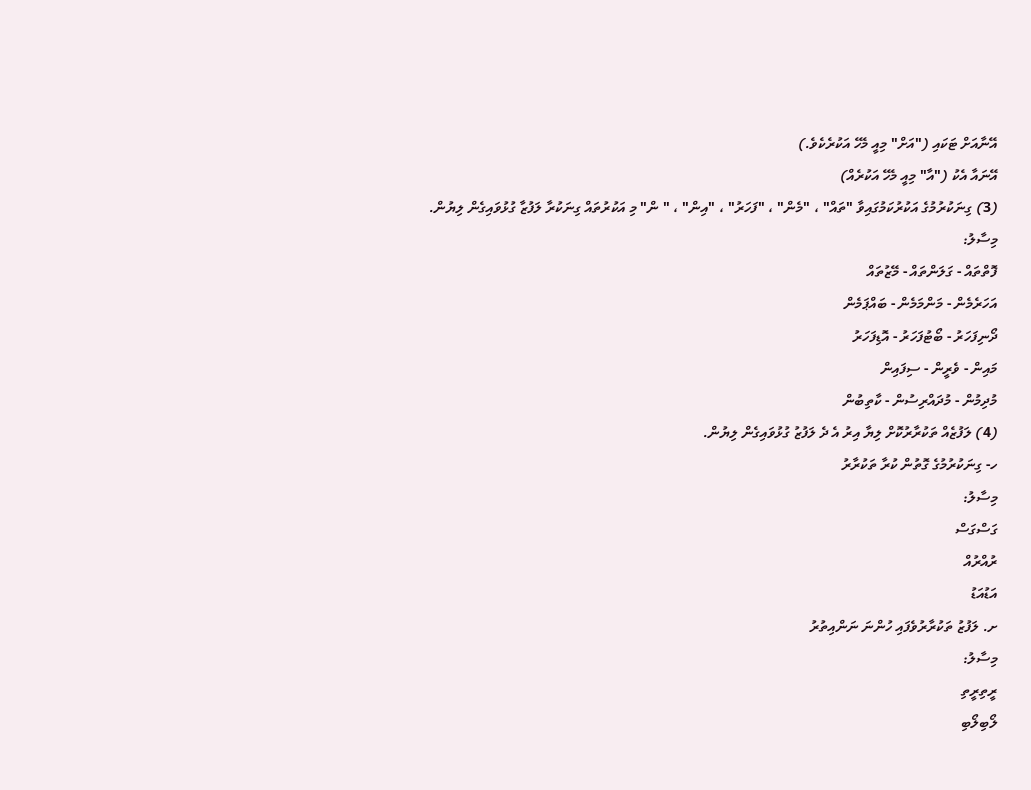އޭނާއަށް ޓަކައި ("އަށް" މިއީ މެހޭ އަކުރެކެވެ.)
އޭނައާ އެކު ("އާ" މިއީ މެހޭ އަކުރެއް)
(3) ގިނަކުރުމުގެ އަކުރުކަމުގައިވާ "ތައް" ، "މެން" ، "ފަހަރު" ، "އިން" ، " ން" މި އަކުރުތައް ގިނަކުރާ ލަފުޒާ ގުޅުވައިގެން ލިޔުން.
މިސާލު:
ފޮތްތައް - ގަލަންތައް - މޭޒުތައް
އަހަރެމެން - މަންމަމެން - ބައްޕަމެން
ދޯނިފަހަރު - ބޯޓުފަހަރު - އޮޑިފަހަރު
މައިން - ވެރީން - ސިފައިން
މުދިމުން - މުދައްރިސުން - ކާތިބުން
(4) ލަފުޒެއް ތަކުރާރުކޮށް ލިޔާ އިރު އެ ދެ ލަފުޒު ގުޅުވައިގެން ލިޔުން.
ހ- ގިނަކުރުމުގެ ގޮތުން ކުރާ ތަކުރާރު
މިސާލު:
ގަސްގަސް
ރުއްރުއް
އަޑުއަޑު
ށ. ލަފުޒު ތަކުރާރުވެފައި ހުންނަ ނަންއިތުރު
މިސާލު:
ރީތިރީތި
ލޯބިލޯބި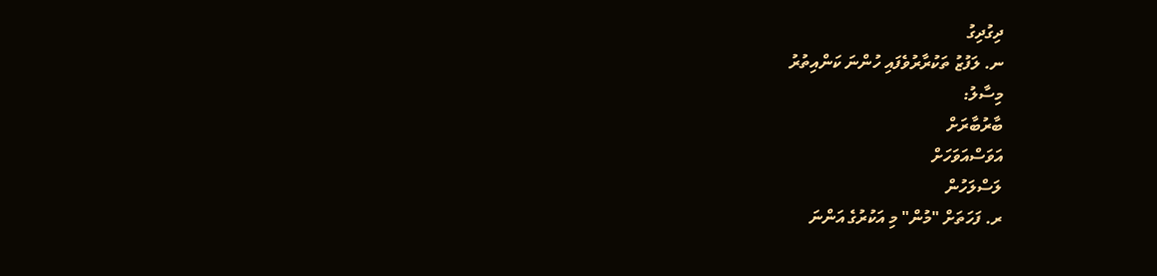ދިގުދިގު
ނ. ލަފުޒު ތަކުރާރުވެފައި ހުންނަ ކަންއިތުރު
މިސާލު:
ބާރުބާރަށް
އަވަސްއަވަހަށް
ލަސްލަހުން
ރ. ފަހަތަށް "މުން" މި އަކުރުގެ އަންނަ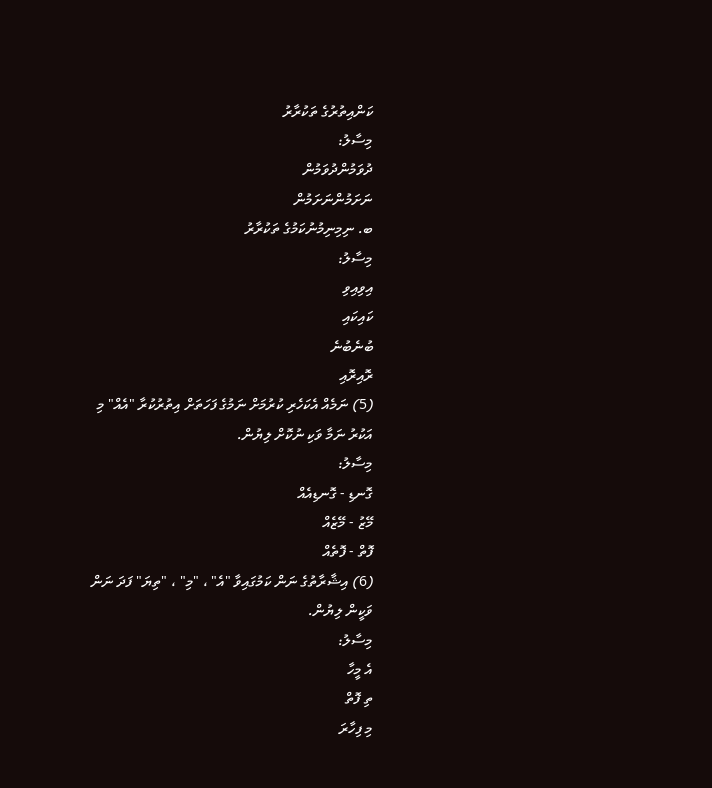ކަންއިތުރުގެ ތަކުރާރު
މިސާލު:
ދުވަމުންދުވަމުން
ނަށަމުންނަށަމުން
ބ. ނިމިނިމުނުކަމުގެ ތަކުރާރު
މިސާލު:
އިވިއިވި
ކައިކައި
ބުނެބުނެ
ރޮއިރޮއި
(5) ނަމެއް އެކަހެރި ކުރުމަށް ނަމުގެ ފަހަތަށް އިތުރުކުރާ "އެއް" މި އަކުރު ނަމާ ވަކި ނުކޮށް ލިޔުން.
މިސާލު:
ގޮނޑި - ގޮނޑިއެއް
މޭޒު - މޭޒެއް
ފޮތް - ފޮތެއް
(6) އިޝާރާތުގެ ނަން ކަމުގައިވާ "އެ" ، "މި" ، "ތިޔަ" ފަދަ ނަން ވަކީން ލިޔުން.
މިސާލު:
އެ މީހާ
ތި ފޮތް
މި ފިހާރަ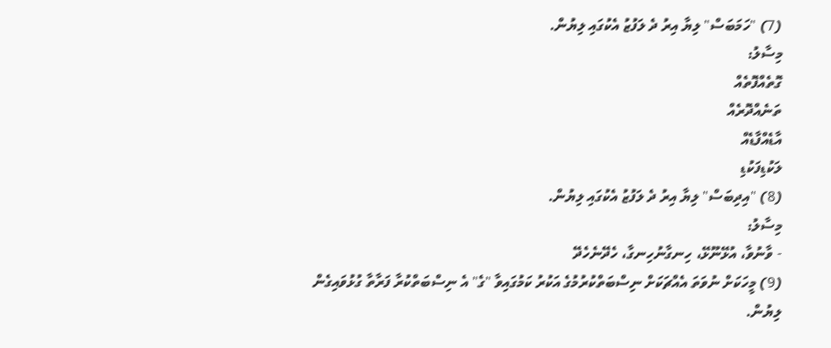(7) "ހަމަބަސް" ލިޔާ އިރު ދެ ލަފުޒު އެކުގައި ލިޔުން.
މިސާލު:
ގޮތެއްފޮތެއް
ތަނެއްދޮރެއް
އާޑެއްފާޑެއް
ލަކުޑިފަކުޑި
(8) "އިދިބަސް" ލިޔާ އިރު ދެ ލަފުޒު އެކުގައި ލިޔުން.
މިސާލު:
- ވާނުވާ، އުޅޭނޫޅޭ، ހިނގާނުހިނގާ، ހެދޭނެހެދޭ
(9) މީހަކަށް ނުވަތަ އެއްޗަކަށް ނިސްބަތްކުރުމުގެ އަކުރު ކަމުގައިވާ "ގެ" އެ ނިސްބަތްކުރާ ފަރާތާ ގުޅުވައިގެން ލިޔުން.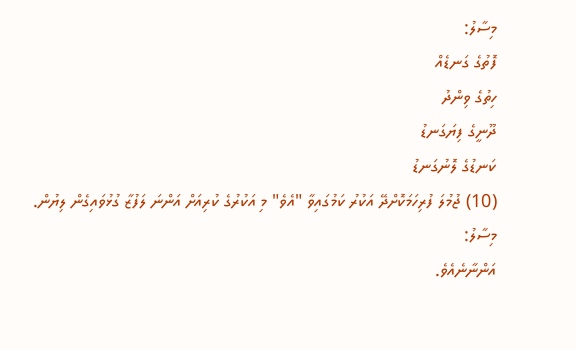މިސާލު:
ފޮތުގެ ގަނޑެއް
ހިތުގެ ވިންދު
ދޫނީގެ ފިޔަގަނޑު
ކަނޑުގެ ލޮނުގަނޑު
(10) ޖުމުލަ ފުރިހަމަކޮށްދޭ އަކުރު ކަމުގައިވާ "އެވެ" މި އަކުރުގެ ކުރިއަށް އަންނަ ލަފުޒާ ގުޅުވައިގެން ލިޔުން.
މިސާލު:
އަންނާނެއެވެ.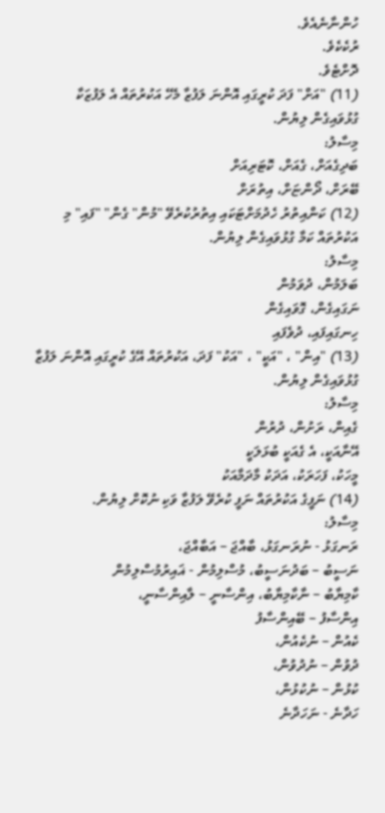ހުންނާނެއެވެ.
ރުކެކެވެ.
ދޮށްޓެވެ.
(11) "އަށް" ފަދަ ކުރީގައި އޮންނަ ލަފުޒާ މެހޭ އަކުރުތައް އެ ލަފުޒަކާ ގުޅުވައިގެން ލިޔުން.
މިސާލު:
ބަދިގެއަށް، ގެއަށް، ކޮޓަރިއަށް
ބޭރަށް، ދޯންޏަށް، އިތުރަށް
(12) ކަންއިތުރު ހެދުމަށްޓަކައި އިތުރުކުރެވޭ "މުން" ގެން" "ފައި" މި އަކުރުތައް ކަމާ ގުޅުވައިގެން ލިޔުން.
މިސާލު:
ބަލަމުން، ދުވަމުން
ނަގައިގެން، ގޮވައިގެން
ހިނގައިފައި، ދުވެފައި
(13) "އިން" ، "އަކީ" ، "އަކު" ފަދަ، އަކުރުތައް އޭގެ ކުރީގައި އޮންނަ ލަފުޒާ ގުޅުވައިގެން ލިޔުން.
މިސާލު:
ގެއިން، ރަށުން، ދުރުން
އޭނާއަކީ، އެ ގެއަކީ ބުޅަލަކީ
މީހަކު، ފަހަރަކު، އަދަކު މާދަމާއަކު
(14) ނަފީގެ އަކުރުތައް ނަފީ ކުރެވޭ ލަފުޒާ ވަކި ނުކޮށް ލިޔުން.
މިސާލު:
ރަނގަޅު - ނުރަނގަޅު، ބާއްޖަ – އަބާއްޖަ،
ނަސީބު – ބަދުނަސީބު، މުސްލިމުން - ޣައިރުމުސްލިމުން
ކާމިޔާބު – ނާކާމިޔާބު، އިންސާނީ – ލާއިންސާނީ،
އިންސާފު – ބޭއިންސާފު
ކެއުން – ނުކެއުން،
ދުވުން – ނުދުވުން،
ކުޅުން – ނުކުޅުން،
ހަދާނެ - ނަހަދާނެ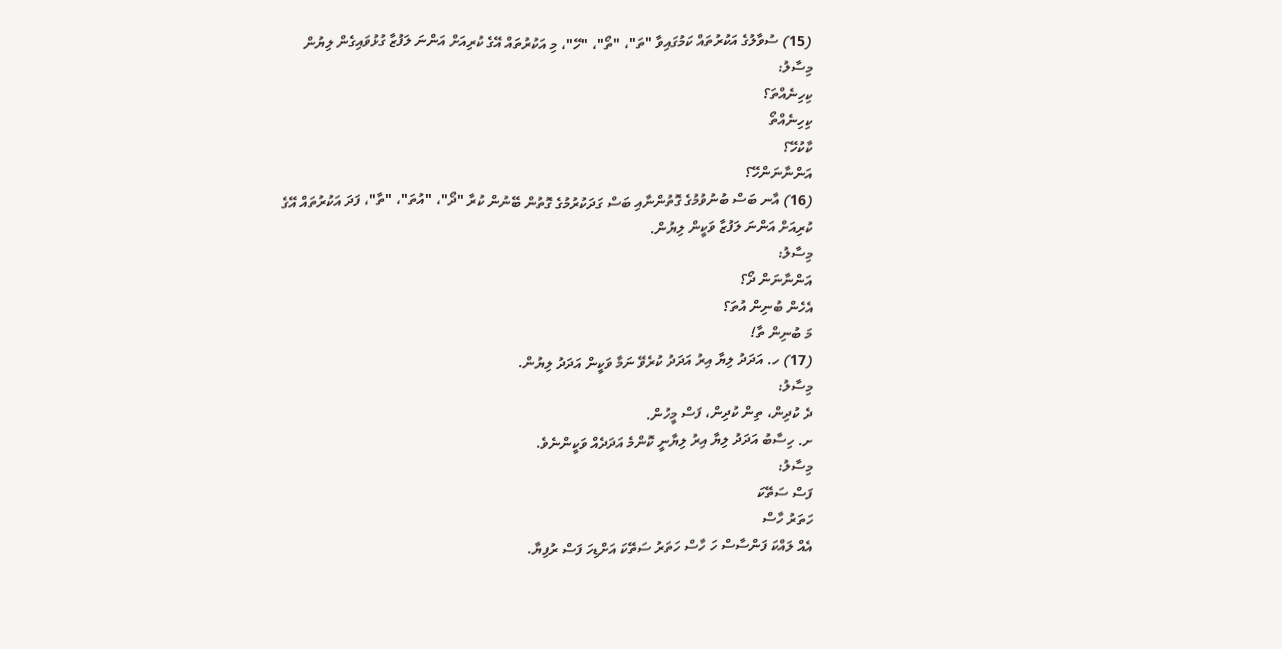(15) ސުވާލުގެ އަކުރުތައް ކަމުގައިވާ "ތަ"، "ތޯ"، "ހޭ"، މި އަކުރުތައް އޭގެ ކުރިއަށް އަންނަ ލަފުޒާ ގުޅުވައިގެން ލިޔުން
މިސާލު:
ކިހިނެއްތަ؟
ކިހިނެއްތޯ
ކާކުހޭ؟
އަންނާނަންހޭ؟
(16) އާނ ބަސް ބުނުވުމުގެ ގޮތުންނާއި ބަސް ގަދަކުރުމުގެ ގޮތުން ބޭނުން ކުރާ "ދޯ"، "އުތަ"، "ތާ"، ފަދަ އަކުރުތައް އޭގެ ކުރިއަށް އަންނަ ލަފުޒާ ވަކީން ލިޔުން.
މިސާލު:
އަންނާނަން ދޯ؟
އެހެން ބުނިން އުތަ؟
މަ ބުނިން ތާ!
(17) ހ. އަދަދު ލިޔާ އިރު އަދަދު ކުރެވޭ ނަމާ ވަކީން އަދަދު ލިޔުން.
މިސާލު:
ދެ ކުދިން، ތިން ކުދިން، ފަސް މީހުން.
ށ. ހިސާބު އަދަދު ލިޔާ އިރު ލިޔާނީ ކޮންމެ އަދަދެއް ވަކީންނެވެ.
މިސާލު:
ފަސް ސަތޭކަ
ހަތަރު ހާސް
އެއް ލައްކަ ފަންސާސް ހަ ހާސް ހަތަރު ސަތޭކަ އަށްޑިހަ ފަސް ރުފިޔާ.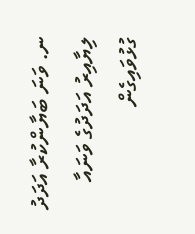ނ. ވަނަ ބަޔާންކުރާ އަދަދު ލިޔާއިރު އަދަދުގެ ވަނައާ ގުޅުވައިގެން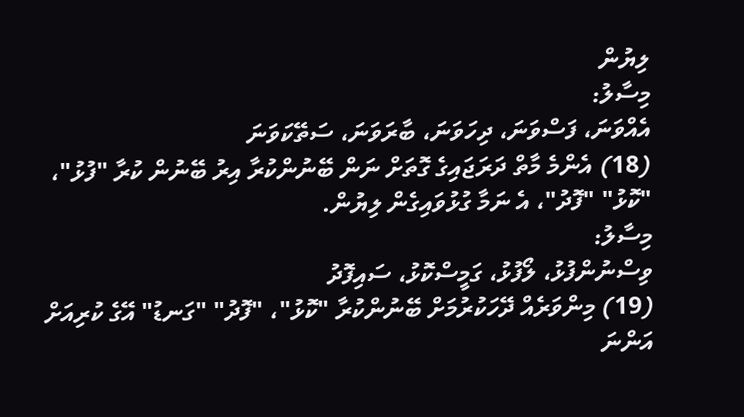ލިޔުން
މިސާލު:
އެއްވަނަ، ފަސްވަނަ، ދިހަވަނަ، ބާރަވަނަ، ސަތޭކަވަނަ
(18) އެންމެ މާތް ދަރަޖައިގެ ގޮތަށް ނަން ބޭނުންކުރާ އިރު ބޭނުން ކުރާ "ފުޅު"، "ކޮޅު" "ފޮދު"، އެ ނަމާ ގުޅުވައިގެން ލިޔުން.
މިސާލު:
ވިސްނުންފުޅު، ލޯފުޅު، ގަމީސްކޮޅު، ސައިފޮދު
(19) މިންވަރެއް ދޭހަކުރުމަށް ބޭނުންކުރާ "ކޮޅު"، "ފޮދު" "ގަނޑު" އޭގެ ކުރިއަށް އަންނަ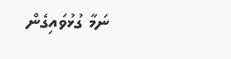ނަމާ ގުޅުވައިގެން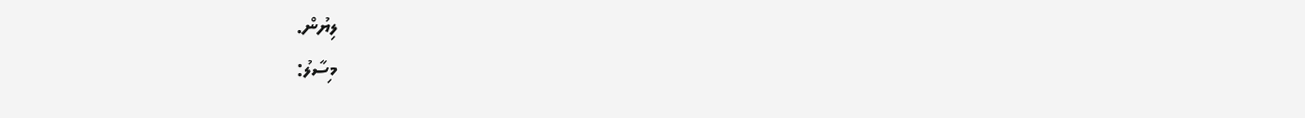ލިޔުން.
މިސާލު: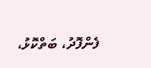ފެންފޮދު، ބަތްކޮޅު،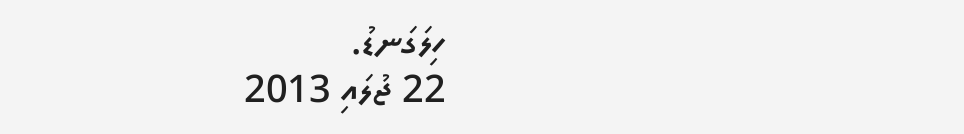ހިލަގަނޑު.
22 ޖުލައި 2013